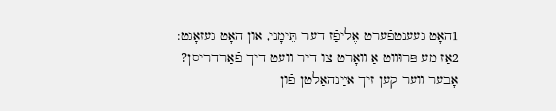1האָט געענטפֿערט אֶליפַֿז דער תֵּימָני, און האָט געזאָגט:
2אַז מע פּרוּװט אַ װאָרט צו דיר װעט דיך פֿאַרדריסן?
אָבער װער קען זיך אײַנהאַלטן פֿון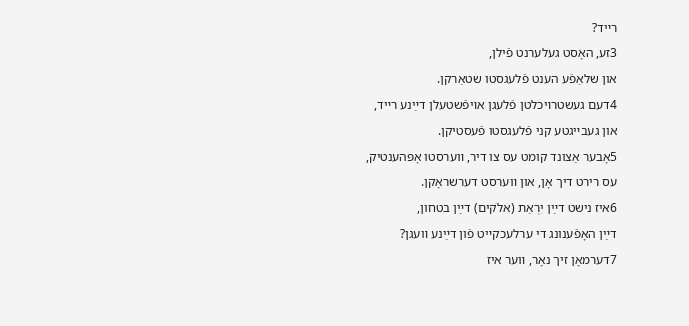רײד?
3זע, האָסט געלערנט פֿילן,
און שלאַפֿע הענט פֿלעגסטו שטאַרקן.
4דעם געשטרױכלטן פֿלעגן אױפֿשטעלן דײַנע רײד,
און געבײגטע קני פֿלעגסטו פֿעסטיקן.
5אָבער אַצונד קומט עס צו דיר, װערסטו אָפּהענטיק,
עס רירט דיך אָן, און װערסט דערשראָקן.
6איז נישט דײַן יִרְאַת (אלֹקים) דײַן בטחון,
דײַן האָפֿענונג די ערלעכקײט פֿון דײַנע װעגן?
7דערמאָן זיך נאָר, װער איז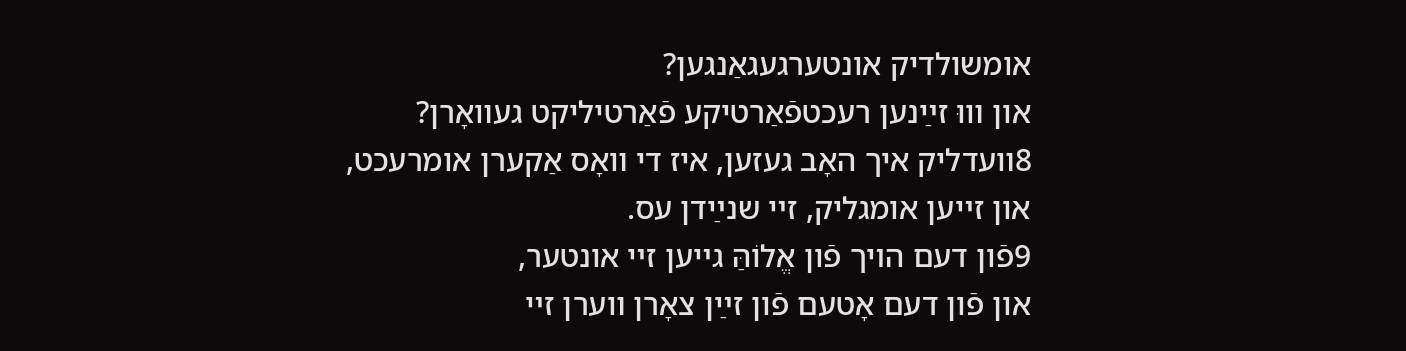אומשולדיק אונטערגעגאַנגען?
און װוּ זײַנען רעכטפֿאַרטיקע פֿאַרטיליקט געװאָרן?
8װעדליק איך האָב געזען, איז די װאָס אַקערן אומרעכט,
און זײען אומגליק, זײ שנײַדן עס.
9פֿון דעם הױך פֿון אֱלוֹהַּ גײען זײ אונטער,
און פֿון דעם אָטעם פֿון זײַן צאָרן װערן זײ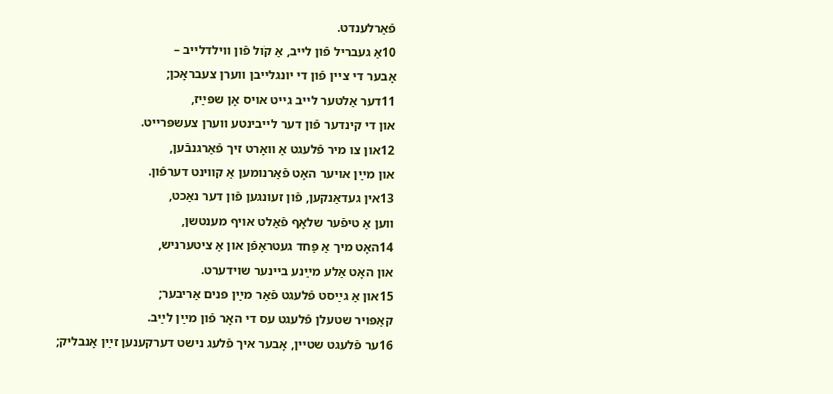פֿאַרלענדט.
10אַ געבריל פֿון לײב, אַ קֹול פֿון װילדלײב –
אָבער די צײן פֿון די יונגלײבן װערן צעבראָכן;
11דער אַלטער לײב גײט אױס אָן שפּײַז,
און די קינדער פֿון דער לײבינטע װערן צעשפּרײט.
12און צו מיר פֿלעגט אַ װאָרט זיך פֿאַרגנבֿען,
און מײַן אױער האָט פֿאַרנומען אַ קװינט דערפֿון.
13אין געדאַנקען, פֿון זעונגען פֿון דער נאַכט,
װען אַ טיפֿער שלאָף פֿאַלט אױף מענטשן,
14האָט מיך אַ פַּחד געטראָפֿן און אַ ציטערניש,
און האָט אַלע מײַנע בײנער שױדערט.
15און אַ גײַסט פֿלעגט פֿאַר מײַן פּנים אַריבער;
קאַפּױר שטעלן פֿלעגט עס די האָר פֿון מײַן לײַב.
16ער פֿלעגט שטײן, אָבער איך פֿלעג נישט דערקענען זײַן אָנבליק;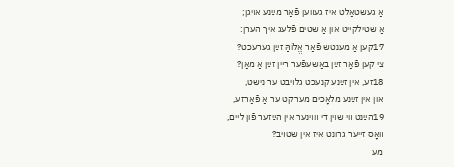אַ געשטאַלט איז געװען פֿאַר מײַנע אױגן;
אַ שטילקײט און אַ שטים פֿלעג איך הערן:
17קען אַ מענטש פֿאַר אֱלוֹהַּ זײַן גערעכט?
צי קען פֿאַר זײַן באַשעפֿער רײן זײַן אַ מאַן?
18זע, אין זײַנע קנעכט גלױבט ער נישט,
און אין זײַנע מלאָכים מערקט ער אַ פֿאַרזע,
19הײַנט װי שױן די װױנער אין הײַזער פֿון לײם,
װאָס זײער גרונט איז אין שטױב?
מע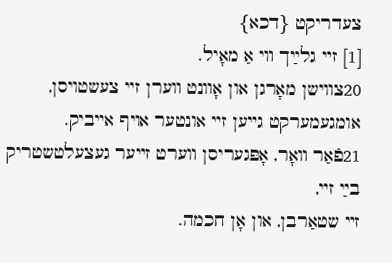צעדריקט {דכא}
[1] זײ גלײַך װי אַ מאָיל.
20צװישן מאָרגן און אָװנט װערן זײ צעשטױסן,
אומגעמערקט גײען זײ אונטער אױף אײביק.
21פֿאַר װאָר, אָפּגעריסן װערט זײער געצעלטשטריק בײַ זײ,
זײ שטאַרבן, און אָן חכמה.